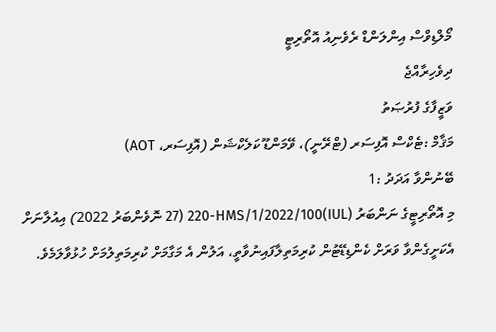މޯލްޑިވްސް އިންލަންޑް ރެވެނިއު އޮތޯރިޓީ
ދިވެހިރާއްޖެ
ވަޒީފާގެ ފުރުޞަތު
މަޤާމް :ޓެކްސް އޮފިސަރ (ޓްރޭނީ)، ވޭމަންޑޫ ކަލެކްޝަން (އޮފިސަރ، AOT)
ބޭނުންވާ އަދަދު :1
މި އޮތޯރިޓީގެ ނަންބަރު (IUL)220-HMS/1/2022/100 (27 ނޮވެންބަރު 2022) އިއުލާނަށް އެކަށީގެންވާ ވަރަށް ކެންޑިޑޭޓުން ކުރިމަތިލާފައިނުވާތީ، އަލުން އެ މަގާމަށް ކުރިމަތިލުމަށް ހުޅުވާލަމެވެ.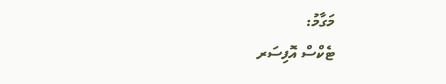މަގާމު:
ޓެކްސް އޮފިސަރ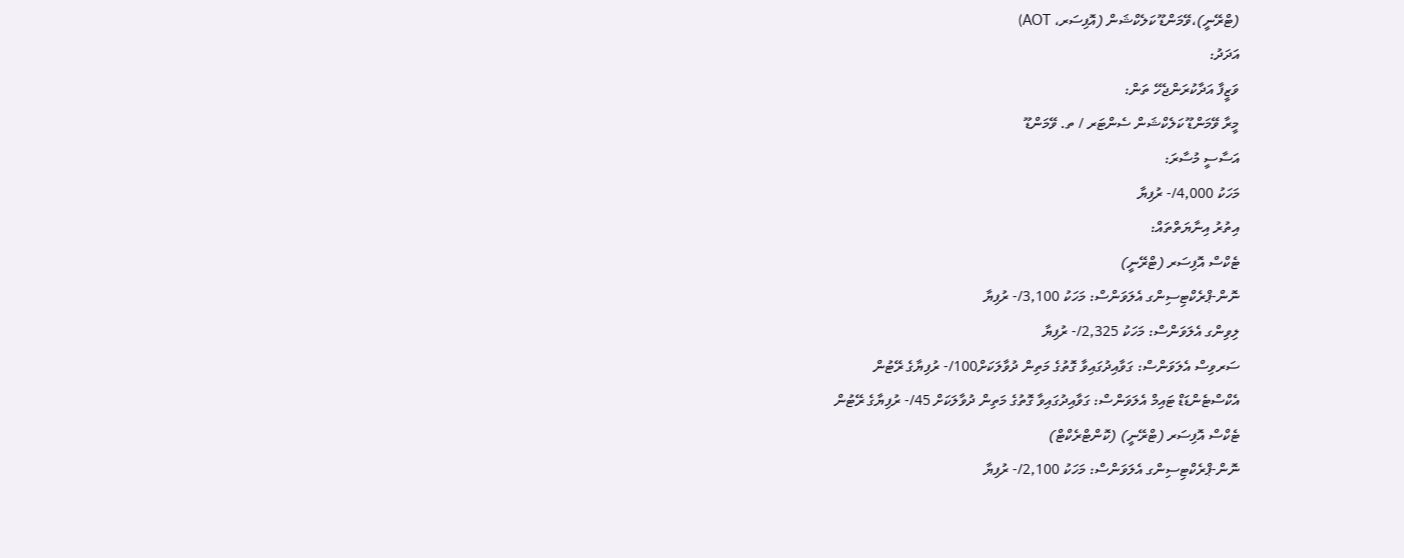(ޓްރޭނީ)،ވޭމަންޑޫ ކަލެކްޝަން (އޮފިސަރ، AOT)
އަދަދު:
ވަޒީފާ އަދާކުރަންޖެހޭ ތަން:
މީރާ ވޭމަންޑޫ ކަލެކްޝަން ސެންޓަރ / ތ. ވޭމަންޑޫ
އަސާސީ މުސާރަ:
މަހަކު 4,000/- ރުފިޔާ
އިތުރު އިނާޔަތްތައް:
ޓެކްސް އޮފިސަރ (ޓްރޭނީ)
ނޮން-ޕްރެކްޓިސިންގ އެލަވަންސް: މަހަކު 3,100/- ރުފިޔާ
ލިވިންގ އެލަވަންސް: މަހަކު 2,325/- ރުފިޔާ
ސަރވިސް އެލަވަންސް: ގަވާއިދުގައިވާ ގޮތުގެ މަތިން ދުވާލަކަށް100/- ރުފިޔާގެ ރޭޓުން
އެކްސްޓެންޑަޑް ޓައިމް އެލަވަންސް: ގަވާއިދުގައިވާ ގޮތުގެ މަތިން ދުވާލަކަށް 45/- ރުފިޔާގެ ރޭޓުން
ޓެކްސް އޮފިސަރ (ޓްރޭނީ) (ކޮންޓްރެކްޓް)
ނޮން-ޕްރެކްޓިސިންގ އެލަވަންސް: މަހަކު 2,100/- ރުފިޔާ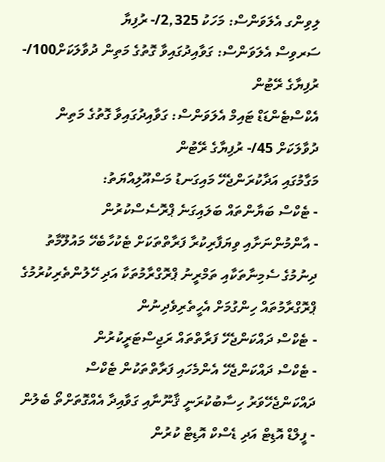ލިވިންގ އެލަވަންސް: މަހަކު 2,325/- ރުފިޔާ
ސަރވިސް އެލަވަންސް: ގަވާއިދުގައިވާ ގޮތުގެ މަތިން ދުވާލަކަށް100/- ރުފިޔާގެ ރޭޓުން
އެކްސްޓެންޑަޑް ޓައިމް އެލަވަންސް: ގަވާއިދުގައިވާ ގޮތުގެ މަތިން ދުވާލަކަށް 45/- ރުފިޔާގެ ރޭޓުން
މަގާމުގައި އަދާކުރަންޖެހޭ މައިގަނޑު މަސްއޫލިއްޔަތު:
- ޓެކްސް ބަޔާންތައް ބަލައިގަނެ ޕްރޮސެސްކުރުން
- އާންމުންނަށާއި ވިޔަފާރިކުރާ ފަރާތްތަކަށް ޓެކުހާބެހޭ މައުލޫމާތު ދިނުމުގެ ސެމިނާތަކާއި ތަމްރީނު ޕްރޮގްރާމުތަކާ އަދި ހޭލުންތެރިކުރުމުގެ ޕްރޮގްރާމުތައް ހިންގުމަށް އެހީތެރިވެދިނުން
- ޓެކްސް ދައްކަންޖެހޭ ފަރާތްތައް ރަޖިސްޓަރީކުރުން
- ޓެކްސް ދައްކަންޖެހޭ އެންމެހައި ފަރާތްތަކުން ޓެކްސް ދައްކަންޖެހޭވަރު ހިސާބުކުރަނީ ޤާނޫނާއި ގަވާއިދާ އެއްގޮތަށްތޯ ބެލުން
- ފީލްޑް އޮޑިޓް އަދި ޑެސްކް އޮޑިޓް ކުރުން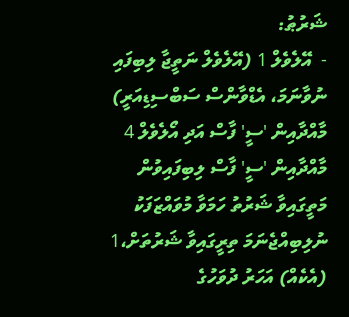ޝަރުޠު:
-  އޭލެވެލް 1 (އޭލެވެލް ނަތީޖާ ލިބިފައި ނުވާނަމަ، އެޑްވާންސް ސަބްސިޑިއަރީ) މާއްދާއިން 'ސީ' ފާސް އަދި އޯލެވެލް 4 މާއްދާއިން 'ސީ' ފާސް ލިބިފައިވުން
މަތީގައިވާ ޝަރުތު ހަމަވާ މުވައްޒަފަކު ނުލިބިއްޖެނަމަ ތިރީގައިވާ ޝަރުތަށް،1 (އެކެއް) އަހަރު ދުވަހުގެ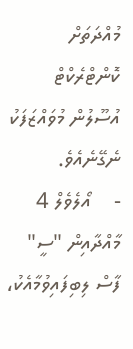މުއްދަތަށް ކޮންޓްރެކްޓް އުސޫލުން މުވައްޒަފަކު ނެގޭނެއެވެ.
-    އޯލެވެލް 4 މާއްދާއިން "ސީ" ފާސް ލިބިފައިވުމާއެކު،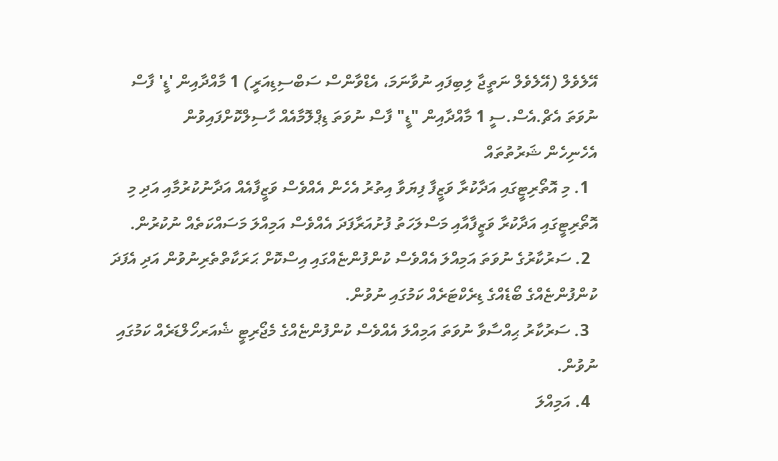އޭލެވެލް (އޭލެވެލް ނަތީޖާ ލިބިފައި ނުވާނަމަ، އެޑްވާންސް ސަބްސިޑިއަރީ) 1 މާއްދާއިން 'ޑީ' ފާސް ނުވަތަ އެޗް.އެސް.ސީ 1 މާއްދާއިން "ޑީ" ފާސް ނުވަތަ ޑިޕްލޮމާއެއް ހާސިލްކޮށްފައިވުން
އެހެނިހެން ޝަރުތުތައް
  1. މި އޮތޯރިޓީގައި އަދާކުރާ ވަޒީފާ ފިޔަވާ އިތުރު އެހެން އެއްވެސް ވަޒީފާއެއް އަދާނުކުރުމާއި އަދި މި އޮތޯރިޓީގައި އަދާކުރާ ވަޒީފާއާއި މަސްލަހަތު ފުށުއަރާފަދަ އެއްވެސް އަމިއްލަ މަސައްކަތެއް ނުކުރުން.
  2. ސަރުކާރުގެ ނުވަތަ އަމިއްލަ އެއްވެސް ކުންފުންޏެއްގައި އިސްކޮށް ޙަރަކާތްތެރިނުވުން އަދި އެފަދަ ކުންފުންޏެއްގެ ބޯޑެއްގެ ޑިރެކްޓަރެއް ކަމުގައި ނުވުން.
  3. ސަރުކާރު ޙިއްސާވާ ނުވަތަ އަމިއްލަ އެއްވެސް ކުންފުންޏެއްގެ މެޖޯރިޓީ ޝެއަރހޯލްޑަރެއް ކަމުގައި ނުވުން.
  4. އަމިއްލަ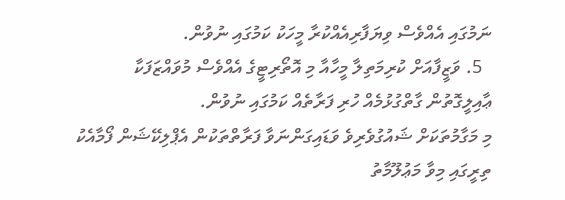ނަމުގައި އެއްވެސް ވިޔަފާރިއެއްކުރާ މީހަކު ކަމުގައި ނުވުން.
  5. ވަޒީފާއަށް ކުރިމަތިލާ މީހާއާ މި އޮތޯރިޓީގެ އެއްވެސް މުވައްޒަފަކާ ޢާއިލީގޮތުން ގާތްގުޅުމެއް ހުރި ފަރާތެއް ކަމުގައި ނުވުން.
މި މަގާމުތަކަށް ޝައުގުވެރިވެ ވަޑައިގަންނަވާ ފަރާތްތަކުން އެޕްލިކޭޝަން ފޯމާއެކު ތިރީގައި މިވާ މަޢުލޫމާތު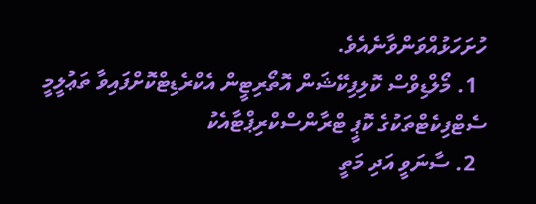ހުށަހަޅުއްވަންވާނެއެވެ.
  1. މޯލްޑިވްސް ކޮލިފިކޭޝަން އޮތޯރިޓީން އެކްރެޑިޓްކޮށްފައިވާ ތަޢުލީމީ ސެޓްފިކެޓްތަކުގެ ކޮޕީ ޓްރާންސްކްރިޕްޓާއެކު
  2. ސާނަވީ އަދި މަތީ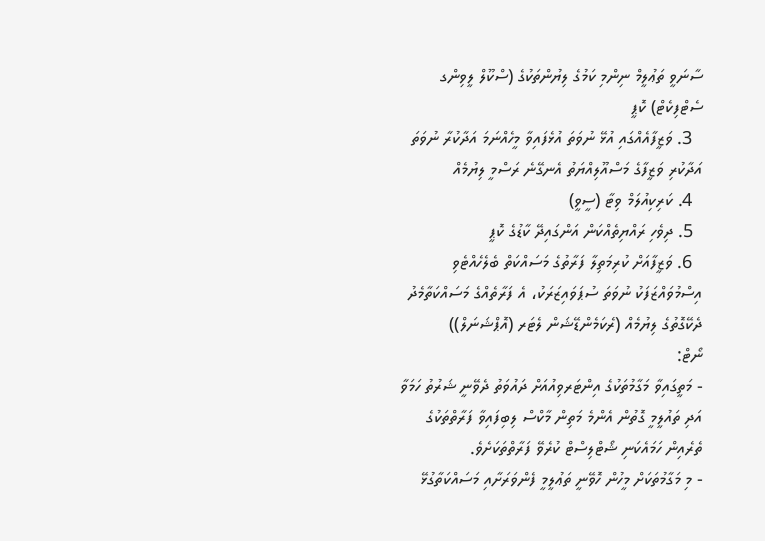ސާނަވީ ތަޢުލީމް ނިންމި ކަމުގެ ލިޔުންތަކުގެ (ސްކޫލް ލީވިންގ ސެޓްފިކެޓް) ކޮޕީ
  3. ވަޒީފާއެއްގައި އުޅޭ ނުވަތަ އުޅެފައިވާ މީހެއްނަމަ އަދާކުރާ ނުވަތަ އަދާކުރި ވަޒީފާގެ މަސްއޫލިއްޔަތު އެނގޭނެ ރަސްމީ ލިޔުމެއް
  4. ކަރިކިއުލަމް ވިޓާ (ސީވީ)
  5. ދިވެހި ރައްޔިތެއްކަން އަންގައިދޭ ކާޑުގެ ކޮޕީ
  6. ވަޒީފާއަށް ކުރިމަތިލާ ފަރާތުގެ މަސައްކަތް ބެލެހެއްޓެވި އިސްމުވައްޒަފަކު ނުވަތަ ސުޕަވައިޒަރަކު، އެ ފަރާތެއްގެ މަސައްކަތާމެދު ދެކޭގޮތުގެ ލިޔުމެއް (ރެކަމެންޑޭޝަން ލެޓަރ (އޮޕްޝަނަލް))
ނޯޓް:
- މަތީގައިވާ މަގާމުތަކުގެ އިންޓަރވިއުއަށް ދައުވަތު ދެވޭނީ ޝަރުތު ހަމަވާ އަދި ތައުލީމީ ގޮތުން އެންމެ މަތިން މާކްސް ލިބިފައިވާ ފަރާތްތަކުގެ ތެރެއިން ހަމައެކަނި ޝޯޓްލިސްޓް ކުރެވޭ ފަރާތްތަކަށެވެ.
- މި މަގާމުތަކަށް މީހުން ހޮވޭނީ ތަޢުލީމީ ފެންވަރަށާއި މަސައްކަތާގުޅޭ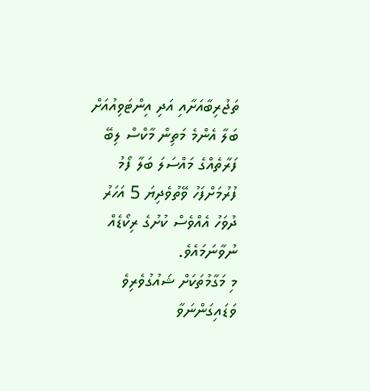ތަޖުރިބާއަށާއި އަދި އިންޓަވިއުއަށް ބަލާ އެންމެ މަތިން މާކްސް ލިބޭ ފަރާތެއްގެ މައްސަލަ ބަލާ ފޯމު ފުރުމަށްފަހު ވޭތުވެދިޔަ 5 އަހަރު ދުވަހު އެއްވެސް ކުށުގެ ރިކޯޑެއް ނުވާނަމައެވެ.
މި މަގާމުތަކަށް ޝައުގުވެރިވެ ވަޑައިގަންނަވާ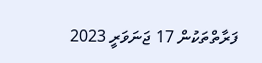ފަރާތްތަކުން 17 ޖަނަވަރީ 2023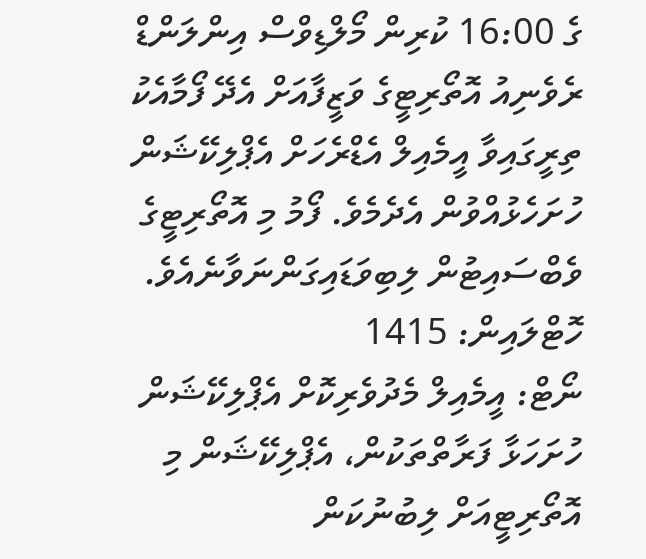ގެ 16:00 ކުރިން މޯލްޑިވްސް އިންލަންޑް ރެވެނިއު އޮތޯރިޓީގެ ވަޒީފާއަށް އެދޭ ފޯމާއެކު ތިރީގައިވާ އީމެއިލް އެޑްރެހަށް އެޕްލިކޭޝަން ހުށަހެޅުއްވުން އެދެމެވެ. ފޯމު މި އޮތޯރިޓީގެ ވެބްސައިޓުން ލިބިވަޑައިގަންނަވާނެއެވެ.
ހޮޓްލައިން: 1415
ނޯޓް: އީމެއިލް މެދުވެރިކޮށް އެޕްލިކޭޝަން ހުށަހަޅާ ފަރާތްތަކުން، އެޕްލިކޭޝަން މި އޮތޯރިޓީއަށް ލިބުނުކަން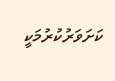ކަށަވަރުކުރުމަކީ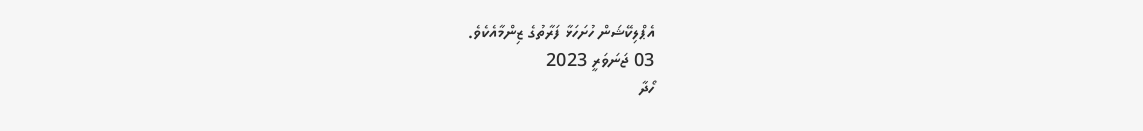އެޕްލިކޭޝަން ހުށަހަޅާ ފަރާތުގެ ޒިންމާއެކެވެ.
03 ޖަނަވަރީ 2023
ހޯދާ